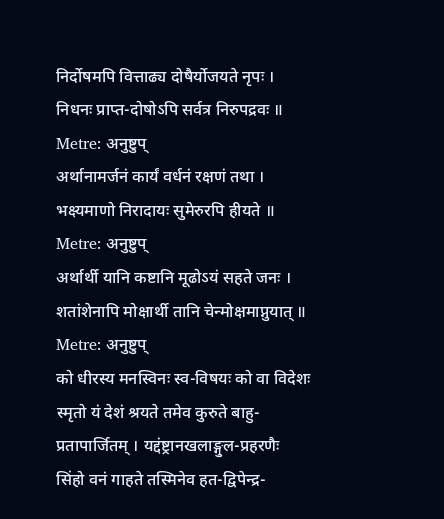निर्दोषमपि वित्ताढ्य दोषैर्योजयते नृपः । निधनः प्राप्त-दोषोऽपि सर्वत्र निरुपद्रवः ॥
Metre: अनुष्टुप्
अर्थानामर्जनं कार्यं वर्धनं रक्षणं तथा । भक्ष्यमाणो निरादायः सुमेरुरपि हीयते ॥
Metre: अनुष्टुप्
अर्थार्थी यानि कष्टानि मूढोऽयं सहते जनः । शतांशेनापि मोक्षार्थी तानि चेन्मोक्षमाप्नुयात् ॥
Metre: अनुष्टुप्
को धीरस्य मनस्विनः स्व-विषयः को वा विदेशः स्मृतो यं देशं श्रयते तमेव कुरुते बाहु-प्रतापार्जितम् । यद्दंष्ट्रानखलाङ्गुल-प्रहरणैः सिंहो वनं गाहते तस्मिनेव हत-द्विपेन्द्र-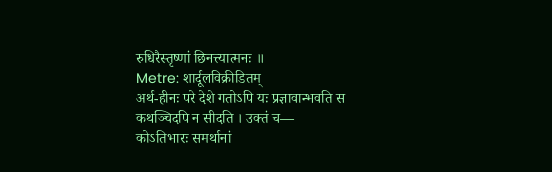रुधिरैस्तृष्णां छिनत्त्यात्मनः ॥
Metre: शार्दूलविक्रीडितम्
अर्थ-हीनः परे देशे गतोऽपि यः प्रज्ञावान्भवति स कथञ्चिदपि न सीदति । उक्तं च—
कोऽतिभारः समर्थानां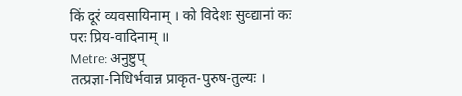किं दूरं व्यवसायिनाम् । को विदेशः सुव्द्यानां कः परः प्रिय-वादिनाम् ॥
Metre: अनुष्टुप्
तत्प्रज्ञा-निधिर्भवान्न प्राकृत-पुरुष-तुल्यः ।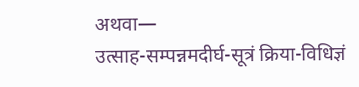अथवा—
उत्साह-सम्पन्नमदीर्घ-सूत्रं क्रिया-विधिज्ञं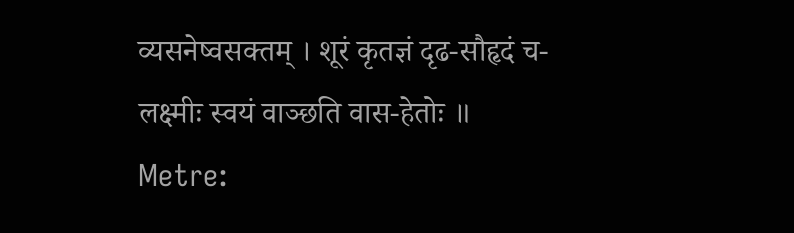व्यसनेष्वसक्तम् । शूरं कृतज्ञं दृढ-सौहृदं च- लक्ष्मीः स्वयं वाञ्छति वास-हेतोः ॥
Metre: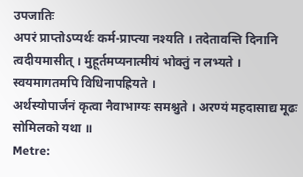उपजातिः
अपरं प्राप्तोऽप्यर्थः कर्म-प्राप्त्या नश्यति । तदेतावन्ति दिनानि त्वदीयमासीत् । मुहूर्तमप्यनात्मीयं भोक्तुं न लभ्यते । स्वयमागतमपि विधिनापह्रियते ।
अर्थस्योपार्जनं कृत्वा नैवाभाग्यः समश्नुते । अरण्यं महदासाद्य मूढः सोमिलको यथा ॥
Metre: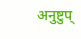अनुष्टुप्